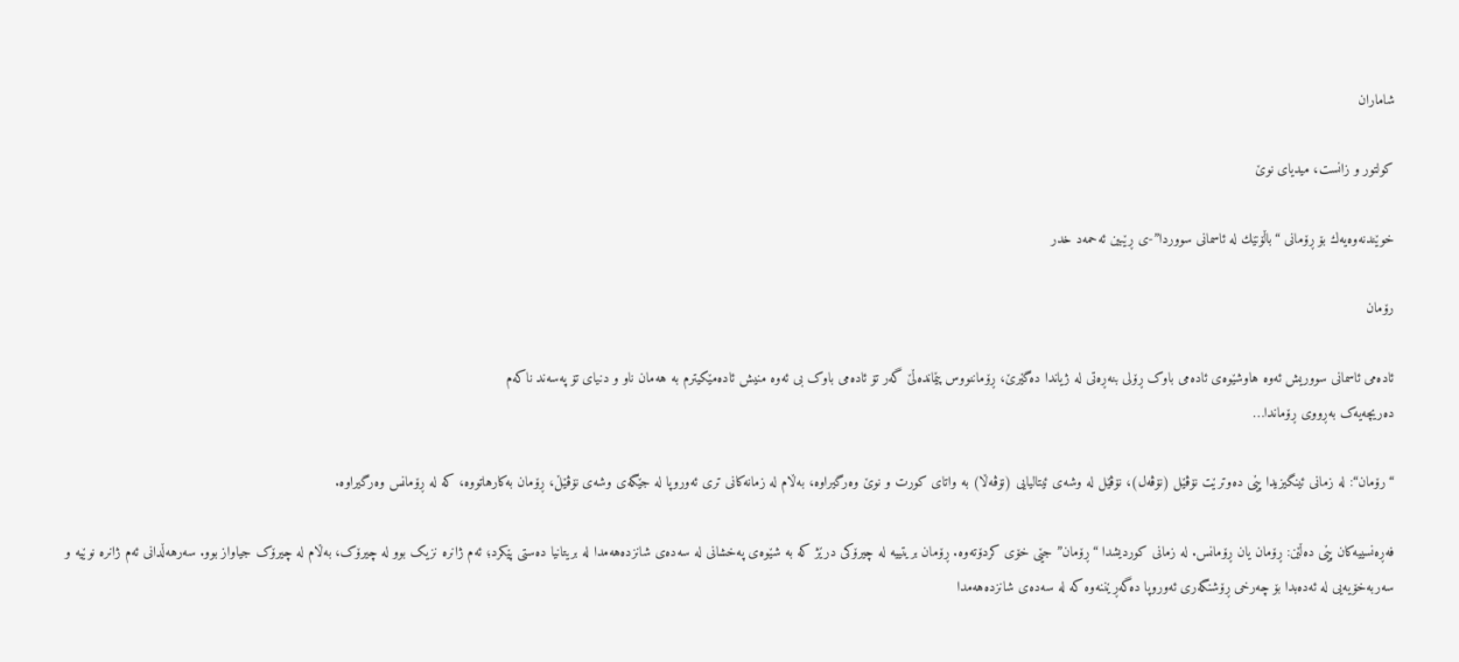شاماران

کولتور و زانست، میدیای نوێ

خوێندنەوەیەك بۆ ڕۆمانى “باڵۆنێك لە ئاسمانى سووردا”-ى ڕێبین ئەحمەد خدر

رۆمان

ئادەمی ئاسمانی سووریش ئەوە هاوشێوەی ئادەمی باوک ڕۆلی بنەڕەتی لە ژیاندا دەگێرێ، ڕۆماننووس پێماندەڵێ گەر تۆ ئادەمی باوک بی ئەوە منیش ئادەمێکیترم بە هەمان ناو و دنیای تۆ پەسەند ناکەم
دەریچەیەک بەڕووی ڕۆماندا…

“رۆمان“: لە زمانی ئینگیزیدا پێی دەوترێت نۆڤێل (نۆڤه‌ل)، نۆڤێل لە وشەی ئیتالیایی (نۆڤه‌ڵا) بە واتای کورت و نوێ وەرگیراوە، بەڵام لە زمانەکانی تری ئەوروپا لە جێگەی وشەی نۆڤێڵ، ڕۆمان بەکارهاتووە، کە لە ڕۆمانس وەرگیراوە.

فەڕەنسییەکان پێی دەڵێن: ڕۆمان یان ڕۆمانس. لە زمانی کوردیشدا “ڕۆمان” جێی خۆی کردۆتەوە. ڕۆمان بریتییە لە چیرۆکی درێژ کە بە شێوەی پەخشانی لە سەدەی شانزدەهەمدا لە بریتانیا دەستی پێکرد؛ ئەم ژانرە نزیک بوو لە چیرۆک، بەڵام لە چیرۆک جیاواز بوو. سەرهەڵدانی ئەم ژانرە نوێیە و سەربەخۆیەیی لە ئەدەبدا بۆ چەرخی ڕۆشنگەری ئەوروپا دەگەڕێننەوە کە لە سەدەی شانزدەهەمدا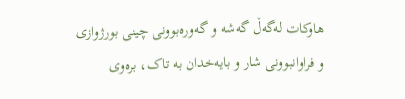هاوکات لەگەڵ گەشە و گەورەبوونی چینی بورژوازی و فراوانبوونی شار و بایەخدان بە تاک، برەوی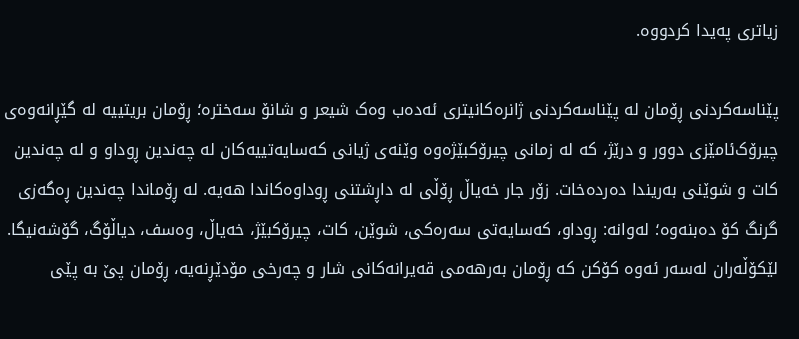زیاتری پەیدا کردووە.

پێناسەکردنی ڕۆمان لە پێناسەکردنی ژانرەکانیتری ئەدەب وەک شیعر و شانۆ سەخترە؛ ڕۆمان بریتییە لە گێڕانەوەی چیرۆک‌ئامێزی دوور و درێژ، کە لە زمانی چیرۆکبێژەوە وێنەی ژیانی کەسایەتییەکان لە چەندین ڕوداو و لە چەندین کات و شوێنی بەریندا دەردەخات. زۆر جار خەیاڵ ڕۆڵی لە داڕشتنی ڕوداوەکاندا هەیە. لە ڕۆماندا چەندین ڕەگەزی گرنگ کۆ دەبنەوە؛ لەوانە: ڕوداو، کەسایەتی سەرەکی، شوێن، کات، چیرۆکبێژ، خەیاڵ، وەسف، دیاڵۆگ، گۆشەنیگا.
لێکۆڵەران لەسەر ئەوە کۆکن کە ڕۆمان بەرهەمی قەیرانەکانی شار و چەرخی مۆدێڕنەیە، ڕۆمان پێ بە پێی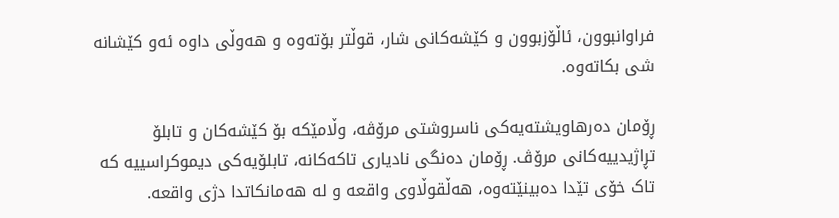فراوانبوون، ئاڵۆزبوون و کێشەکانی شار، قوڵتر بۆتەوە و هەوڵی داوە ئەو کێشانە شی بکاتەوە.

ڕۆمان دەرهاویشتەیەکی ناسروشتی مرۆڤە، وڵامێکە بۆ کێشەکان و تابلۆ تڕاژیدییەکانی مرۆڤ. ڕۆمان دەنگی نادیاری تاکەکانە، تابلۆیەکی دیموکراسییە کە تاک خۆی تێدا دەبینێتەوە، هەڵقوڵاوی واقعە و لە هەمانکاتدا دژی واقعە.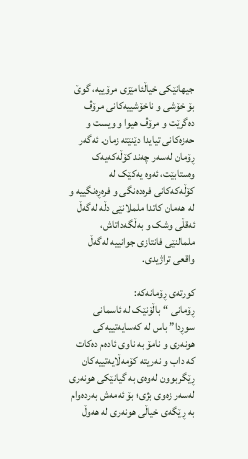جیهانێکی خیاڵئامێزی مرۆییە، گوێ بۆ خۆشی و ناخۆشییەکانی مرۆڤ دەگرێت و مرۆڤ هیوا و ویست و حەزەکانی تیایدا دێنێتە زمان. ئەگەر ڕۆمان لەسەر چەند کۆڵەکەیەک وەستابێت، ئەوە یەکێک لە کۆڵەکەکانی فرەدەنگی و فرەڕەنگییە و لە هەمان کاتدا ململانێی دڵە لەگەڵ ئەقڵی وشک و بەڵگەداتاش، ملمالنێی فانتازی جوانییە لەگەڵ واقعی تراژیدی.

کورتەی ڕۆمانەکە:
ڕۆمانی “باڵۆنێک لە ئاسمانی سوڕدا” باس لە کەسایەتییەکی هونەری و نامۆ بە ناوی ئادەم دەکات کە داب و نەریتە کۆمەڵایەتییەکان ڕێگربوون لەوەی بە گیانێکی هونەری لەسەر زەوی بژی؛ بۆ ئەمەش بەردەوام
بە ڕێگەی خیاڵی هونەری لە هەوڵ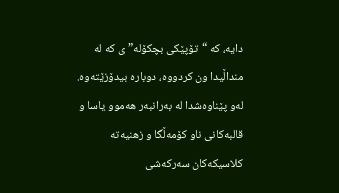دایە، کە “تۆپێکی بچکۆلە”ی کە لە منداڵیدا ون کردووە، دوبارە بیدۆزێتەوە. لەو پێناوەشدا لە بەرانبەر هەموو یاسا و قالبەکانی ناو کۆمەڵگا و زهنیەتە کلاسیکەکان سەرکەشی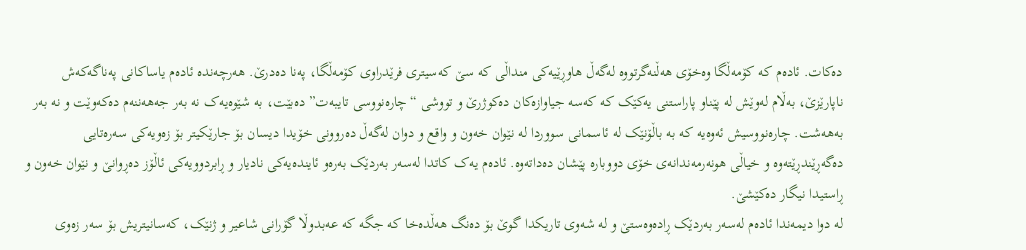دەکات. ئادەم کە کۆمەڵگا وەخۆی هەڵنەگرتووە لەگەڵ هاوڕێیەکی منداڵی کە سێ کەسیتری فرێدراوی کۆمەڵگا، پەنا دەدرێ. هەرچەندە ئادەم یاساکانی پەناگەکەش ناپارێزێ، بەڵام لەوێش لە پێناو پاراستنی یەکێک کە کەسە جیاوازەکان دەکوژرێ و تووشی “چارەنووسی تایبەت” دەبێت، بە شێوەیەک نە بەر جەهەننەم دەکەوێت و نە بەر بەهەشت. چارەنووسیش ئەوەیە کە بە باڵۆنێک لە ئاسمانی سووردا لە نێوان خەون و واقع و دوان لەگەڵ دەروونی خۆیدا دیسان بۆ جارێکیتر بۆ زەویەکی سەرەتایی دەگەڕێندڕێتەوە و خیاڵی هونەرمەندانەی خۆی دووبارە پێشان دەداتەوە. ئادەم یەک کاتدا لەسەر بەردێک بەرەو ئایندەیەکی نادیار و ڕابردوویەکی ئاڵۆز دەڕوانێ و نێوان خەون و ڕاستیدا نیگار دەکێشێ.
لە دوا دیمەندا ئادەم لەسەر بەردێک ڕادەوەستێ و لە شەوی تاریکدا گوێ بۆ دەنگ هەڵدەخا کە جگە کە عەبدوڵا گۆرانی شاعیر و ژنێک، کەسانیتریش بۆ سەر زەوی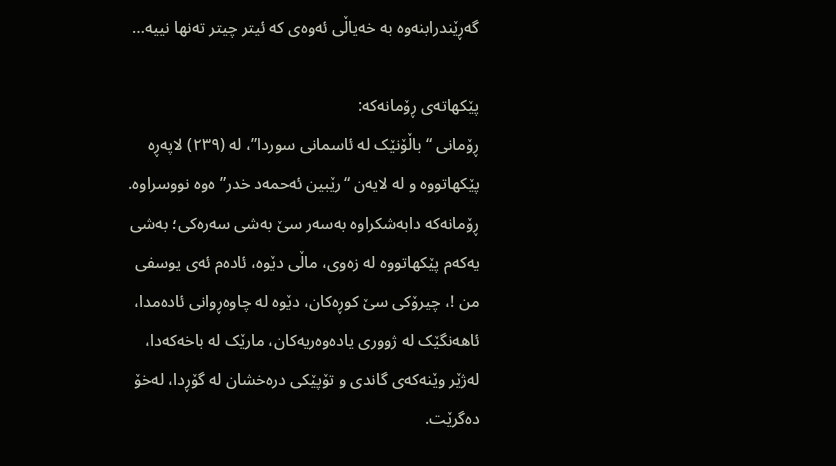گەڕێندرابنەوە بە خەیاڵی ئەوەی کە ئیتر چیتر تەنها نییە…

پێکهاتەی ڕۆمانەکە:
ڕۆمانی “باڵۆنێک لە ئاسمانی سوردا”، لە (٢٣٩) لاپەڕە پێکهاتووە و لە لایەن “رێبین ئەحمەد خدر”ەوە نووسراوە. ڕۆمانەکە دابەشکراوە بەسەر سێ بەشی سەرەکی؛ بەشی یەکەم پێکهاتووە لە زەوی، ماڵی دێوە، ئادەم ئەی یوسفی من !، چیرۆکی سێ کوڕەکان، دێوە لە چاوەڕوانی ئادەمدا، ئاهەنگێک لە ژووری یادەوەریەکان، مارێک لە باخەکەدا، لەژێر وێنەکەی گاندی و تۆپێکی درەخشان لە گۆڕدا، لەخۆ دەگرێت.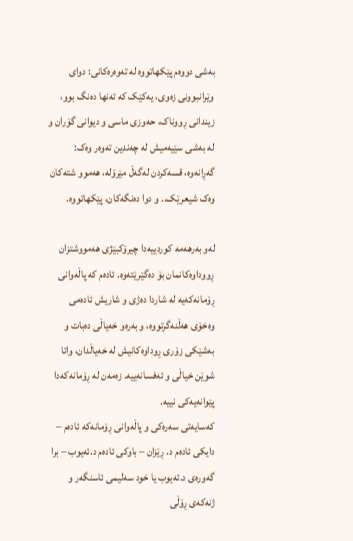بەشی دووەم پێکهاتووە لە تەوەرەکانی: دوای وێرانبوونی زەوی، یەکێک کە تەنها دەنگ بوو، زیندانی ڕووناک، حەوزی ماسی و دیوانی گۆران و لە بەشی سێیەمیش لە چەندین تەوەر وەک: گەڕانەوە، قسەکردن لەگەڵ مێرۆلە، هەموو شتەکان وەک شیعرێک.. و دوا دەنگەکان، پێکهاتووە.

لەو بەرهەمە کوردییەدا چیرۆکبێژی هەمووشتزان ڕووداوەکانمان بۆ دەگێرێتەوە. ئادەم کە پاڵەوانی ڕۆمانەکەیە لە شاردا دەژی و شاریش ئادەمی وەخۆی هەڵنەگرتووە، و بەرەو خەیاڵی دەبات و بەشێکی زۆری ڕوداوەکانیش لە خەیاڵدان، واتا شوێن خیاڵی و ئەفسانەییە. زەمەن لە ڕۆمانەکەدا پێوانەیەکی نییە.
کەسایەتی سەرەکی و پاڵەوانی ڕۆمانەکە ئادەم – دایکی ئادەم د. ڕێزان – باوکی ئادەم د.ئەیوب – برا
گەورەی د.ئەیوب یا خود سەلیمی ئاسنگەر و ژنەکەی ڕۆڵی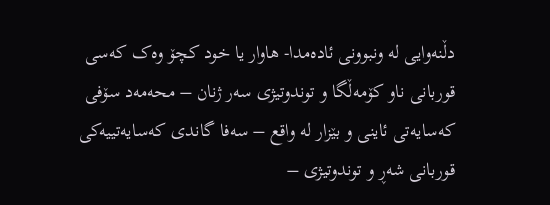دڵنەوایی لە ونبوونی ئادەمدا- هاوار یا خود کچۆ وەک کەسی قوربانی ناو کۆمەڵگا و توندوتیژی سەر ژنان – محەمەد سۆفی کەسایەتی ئاینی و بێزار لە واقع – سەفا گاندی کەسایەتییەکی قوربانی شەڕ و توندوتیژی –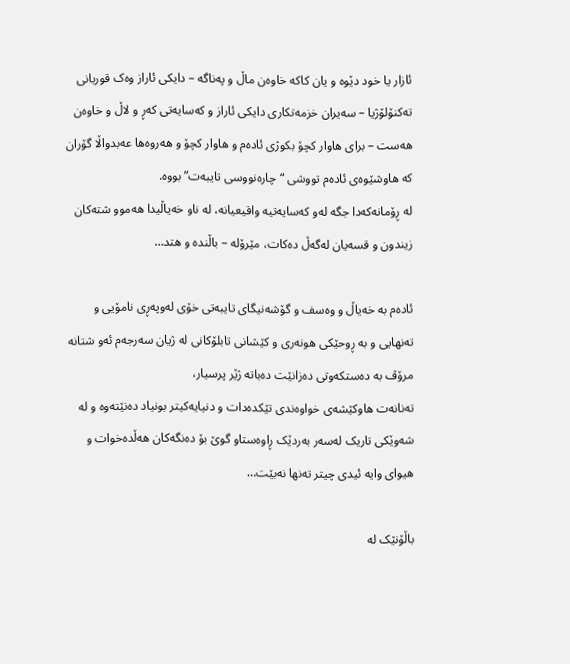ئازار یا خود دێوە و یان کاکە خاوەن ماڵ و پەناگە – دایکی ئاراز وەک قوربانی تەکنۆلۆژیا – سەیران خزمەتکاری دایکی ئاراز و کەسایەتی کەڕ و لاڵ و خاوەن هەست – برای هاوار کچۆ بکوژی ئادەم و هاوار کچۆ و هەروەها عەبدواڵا گۆران کە هاوشێوەی ئادەم تووشی “چارەنووسی تایبەت” بووە.
لە ڕۆمانەکەدا جگە لەو کەسایەتیە واقیعیانە، لە ناو خەیاڵیدا هەموو شتەکان زیندون و قسەیان لەگەڵ دەکات، مێرۆلە – باڵندە و هتد…

ئادەم بە خەیاڵ و وەسف و گۆشەنیگای تایبەتی خۆی لەوپەڕی نامۆیی و تەنهایی و بە ڕوحێکی هونەری و کێشانی تابلۆکانی لە ژیان سەرجەم ئەو شتانە مرۆڤ بە دەستکەوتی دەزانێت دەباتە ژێر پرسیار،
تەنانەت هاوکێشەی خواوەندی تێکدەدات و دنیایەکیتر بونیاد دەنێتەوە و لە شەوێکی تاریک لەسەر بەردێک ڕاوەستاو گوێ بۆ دەنگەکان هەڵدەخوات و هیوای وایە ئیدی چیتر تەنها نەبێت…

باڵۆنێک لە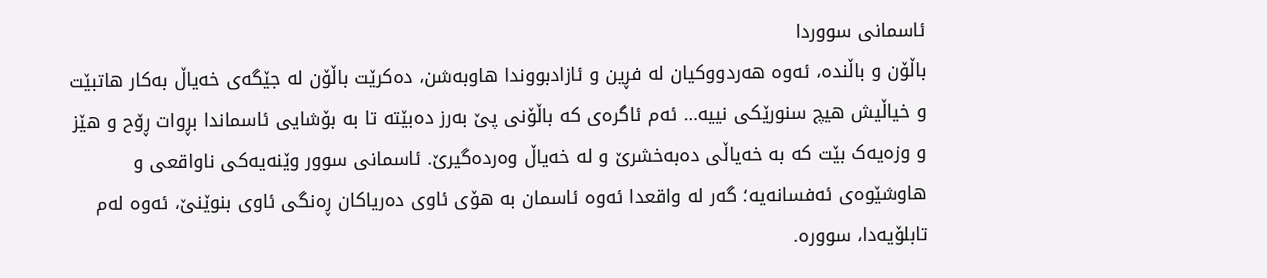ئاسمانی سووردا
باڵۆن و باڵندە، ئەوە هەردووکیان لە فڕین و ئازادبووندا هاوبەشن، دەکرێت باڵۆن لە جێگەی خەیاڵ بەکار هاتبێت و خیاڵیش هیچ سنورێکی نییە… ئەم ئاگرەی کە باڵۆنی پێ بەرز دەبێتە تا بە بۆشایی ئاسماندا بڕوات ڕۆح و هێز و وزەیەک بێت کە بە خەیاڵی دەبەخشرێ و لە خەیاڵ وەردەگیرێ. ئاسمانی سوور وێنەیەکی ناواقعی و هاوشێوەی ئەفسانەیە؛ گەر لە واقعدا ئەوە ئاسمان بە هۆی ئاوی دەریاکان ڕەنگی ئاوی بنوێنێ، ئەوە لەم تابلۆیەدا، سوورە.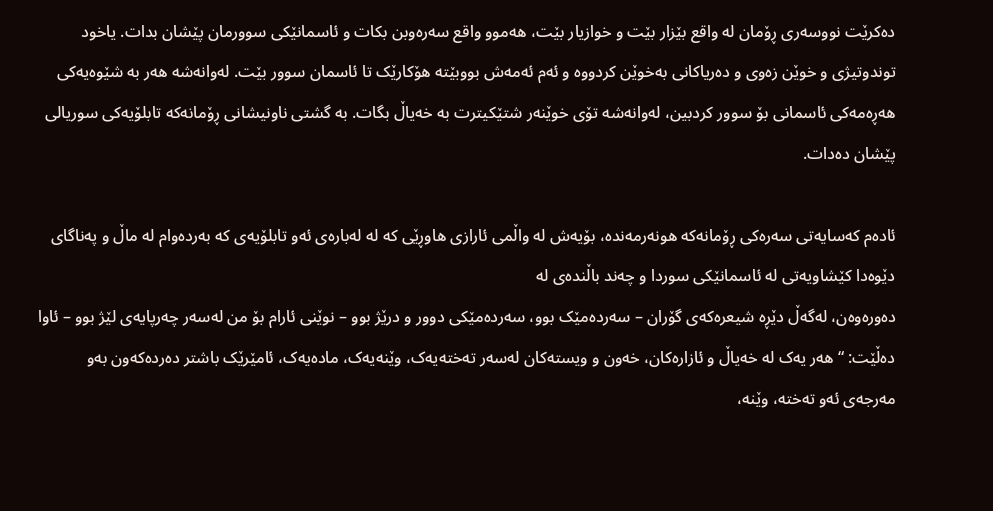دەکرێت نووسەری ڕۆمان لە واقع بێزار بێت و خوازیار بێت، هەموو واقع سەرەوبن بکات و ئاسمانێکی سوورمان پێشان بدات. یاخود توندوتیژی و خوێن زەوی و دەریاکانی بەخوێن کردووە و ئەم ئەمەش بووبێتە هۆکارێک تا ئاسمان سوور بێت. لەوانەشە هەر بە شێوەیەکی هەڕەمەکی ئاسمانی بۆ سوور کردبین، لەوانەشە تۆی خوێنەر شتێکیترت بە خەیاڵ بگات. بە گشتی ناونیشانی ڕۆمانەکە تابلۆیەکی سوریالی پێشان دەدات.

ئادەم کەسایەتی سەرەکی ڕۆمانەکە هونەرمەندە، بۆیەش لە واڵمی ئارازی هاوڕێی کە لە لەبارەی ئەو تابلۆیەی کە بەردەوام لە ماڵ و پەناگای دێوەدا کێشاویەتی لە ئاسمانێکی سوردا و چەند باڵندەی لە
دەورەوەن، لەگەڵ دێڕە شیعرەکەی گۆران – سەردەمێک بوو، سەردەمێکی دوور و درێژ بوو – نوێنی ئارام بۆ من لەسەر چەرپایەی لێژ بوو – ئاوا دەڵێت: “هەر یەک لە خەیاڵ و ئازارەکان، خەون و ویستەکان لەسەر تەختەیەک، وێنەیەک، مادەیەک، ئامێرێک باشتر دەردەکەون بەو مەرجەی ئەو تەختە، وێنە،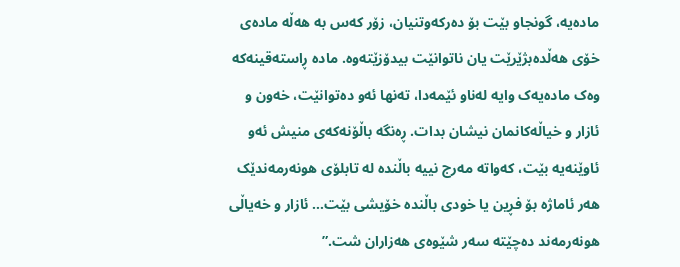مادەیە، گونجاو بێت بۆ دەرکەوتنیان، زۆر کەس بە هەڵە مادەی خۆی هەڵدەبژێرێت یان ناتوانێت بیدۆزێتەوە. مادە ڕاستەقینەکە وەک مادەیەک وایە لەناو ئێمەدا، تەنها ئەو دەتوانێت، خەون و ئازار و خیاڵەکانمان نیشان بدات. ڕەنگە باڵۆنەکەی منیش ئەو ئاوێنەیە بێت، کەواتە مەرج نییە باڵندە لە تابلۆی هونەرمەندێک هەر ئاماژە بۆ فڕین یا خودی باڵندە خۆیشی بێت… ئازار و خەیاڵی هونەرمەند دەچێتە سەر شێوەی هەزاران شت.”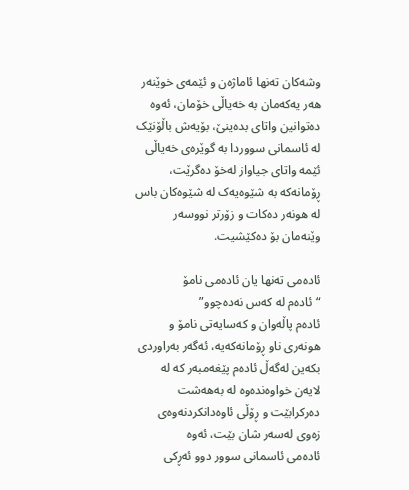وشەکان تەنها ئاماژەن و ئێمەی خوێنەر هەر یەکەمان بە خەیاڵی خۆمان، ئەوە دەتوانین واتای بدەینێ، بۆیەش باڵۆنێک لە ئاسمانی سووردا بە گوێرەی خەیاڵی ئێمە واتای جیاواز لەخۆ دەگرێت، ڕۆمانەکە بە شێوەیەک لە شێوەکان باس لە هونەر دەکات و زۆرتر نووسەر وێنەمان بۆ دەکێشیت.

ئادەمی تەنها یان ئادەمی نامۆ
“ئادەم لە کەس نەدەچوو”
ئادەم پاڵەوان و کەسایەتی نامۆ و هونەری ناو ڕۆمانەکەیە، ئەگەر بەراوردی بکەین لەگەڵ ئادەم پێغەمبەر کە لە لایەن خواوەندەوە لە بەهەشت دەرکرابێت و ڕۆڵی ئاوەدانکردنەوەی زەوی لەسەر شان بێت، ئەوە
ئادەمی ئاسمانی سوور دوو ئەڕکی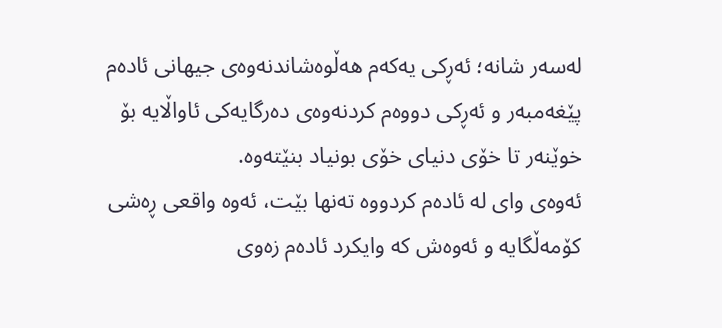لەسەر شانە؛ ئەڕکی یەکەم هەڵوەشاندنەوەی جیهانی ئادەم پێغەمبەر و ئەڕکی دووەم کردنەوەی دەرگایەکی ئاواڵایە بۆ خوێنەر تا خۆی دنیای خۆی بونیاد بنێتەوە.
ئەوەی وای لە ئادەم کردووە تەنها بێت، ئەوە واقعی ڕەشی کۆمەڵگایە و ئەوەش کە وایکرد ئادەم زەوی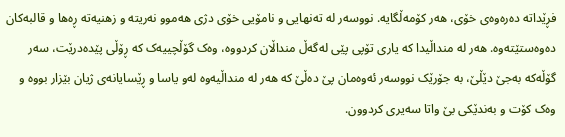فڕێداتە دەرەوەی خۆی، هەر کۆمەڵگایە. نووسەر لە تەنهایی و نامۆیی خۆی دژی هەموو نەریتە و زهنیەتە ڕەها و قالبەکان دەوەستێتەوە. هەر لە منداڵیدا کە یاری تۆپی پێی لەگەڵ منداڵان کردووە، وەک گۆڵچییەک کە ڕۆڵی پێدەدرێت، سەر گۆڵەکە بەجێ دێڵێ، بە جۆرێک نووسەر ئەوەمان پێ دەڵێ کە هەر لە منداڵیەوە لەو یاسا و ڕێسایانەی ژیان بێزار بووە و وەک کۆت و بەندێکی بێ واتا سەیری کردوون.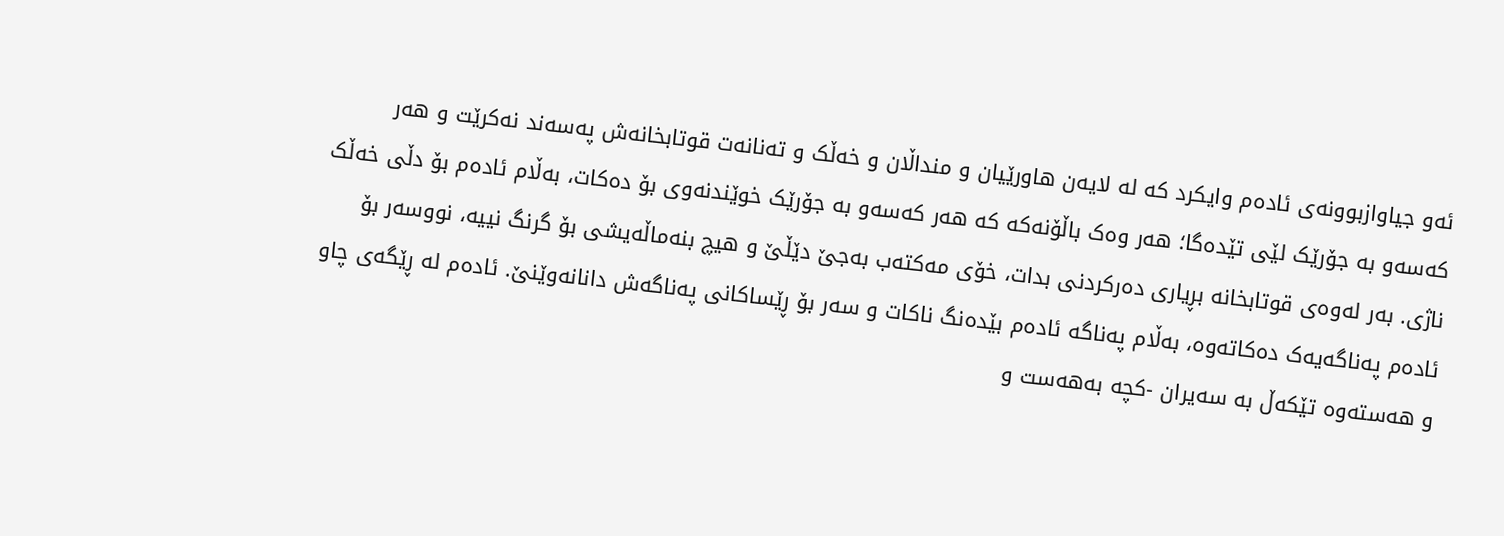ئەو جیاوازبوونەی ئادەم وایکرد کە لە لایەن هاورێیان و منداڵان و خەڵک و تەنانەت قوتابخانەش پەسەند نەکرێت و هەر کەسەو بە جۆرێک لێی تێدەگا؛ هەر وەک باڵۆنەکە کە هەر کەسەو بە جۆرێک خوێندنەوی بۆ دەکات، بەڵام ئادەم بۆ دڵی خەڵک ناژی. بەر لەوەی قوتابخانە بڕیاری دەرکردنی بدات، خۆی مەکتەب بەجێ دێڵێ و هیچ بنەماڵەیشی بۆ گرنگ نییە، نووسەر بۆ ئادەم پەناگەیەک دەکاتەوە، بەڵام پەناگە ئادەم بێدەنگ ناکات و سەر بۆ ڕێساکانی پەناگەش دانانەوێنێ. ئادەم لە ڕێگەی چاو و هەستەوە تێکەڵ بە سەیران -کچە بەهەست و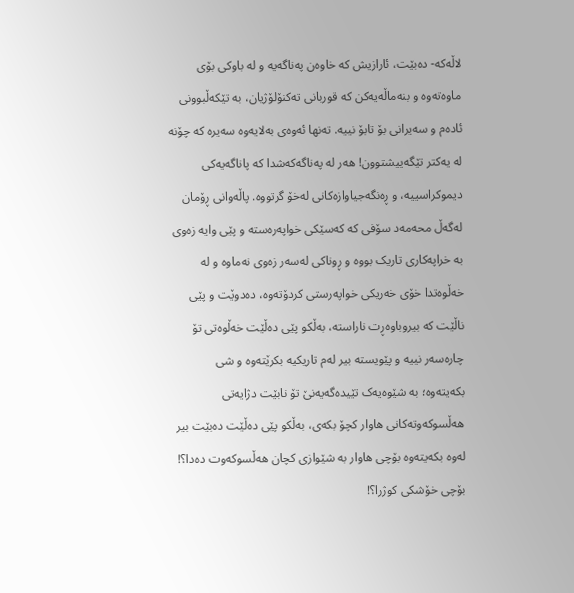لاڵەکە- دەبێت، ئارازیش کە خاوەن پەناگەیە و لە باوکی بۆی ماوەتەوە و بنەماڵەیەکن کە قوربانی تەکنۆلۆژیان، بە تێکەڵبوونی ئادەم و سەیرانی بۆ تابۆ نییە. تەنها ئەوەی بەلایەوە سەیرە کە چۆنە لە یەکتر تێگەییشتوون! هەر لە پەناگەکەشدا کە پاناگەیەکی دیموکراسییە، و ڕەنگەجیاوازەکانی لەخۆ گرتووە. پاڵەوانی ڕۆمان لەگەڵ محەمەد سۆفی کە کەسێکی خواپەرەستە و پێی وایە زەوی بە خراپەکاری تاریک بووە و ڕوناکی لەسەر زەوی نەماوە و لە خەڵوەتدا خۆی خەریکی خواپەرستی کردۆتەوە، دەدوێت و پێی ناڵێت کە بیروباوەڕت ناراستە، بەڵکو پێی دەڵێت خەڵوەتی تۆ چارەسەر نییە و پێویستە بیر لەم تاریکیە بکرێتەوە و شی بکەیتەوە؛ بە شێوەیەک تێیدەگەیەنێ تۆ نابێت دژایەتی هەڵسوکەوتەکانی هاوار کچۆ بکەی، بەڵکو پێی دەڵێت دەبێت بیر لەوە بکەیتەوە بۆچی هاوار بە شێوازی کچان هەڵسوکەوت دەدا؟! بۆچی خۆشکی کوژرا؟!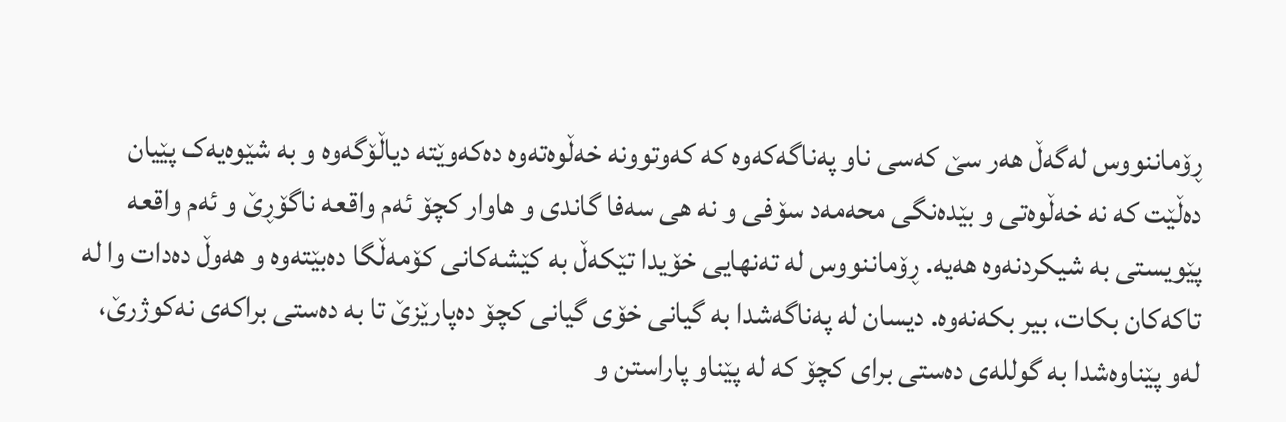ڕۆماننووس لەگەڵ هەر سێ کەسی ناو پەناگەکەوە کە کەوتوونە خەڵوەتەوە دەکەوێتە دیاڵۆگەوە و بە شێوەیەک پێیان دەڵێت کە نە خەڵوەتی و بێدەنگی محەمەد سۆفی و نە هی سەفا گاندی و هاوار کچۆ ئەم واقعە ناگۆڕێ و ئەم واقعە پێویستی بە شیکردنەوە هەیە. ڕۆماننووس لە تەنهایی خۆیدا تێکەڵ بە کێشەکانی کۆمەڵگا دەبێتەوە و هەوڵ دەدات وا لە تاکەکان بکات، بیر بکەنەوە. دیسان لە پەناگەشدا بە گیانی خۆی گیانی کچۆ دەپارێزێ تا بە دەستی براکەی نەکوژرێ، لەو پێناوەشدا بە گوللەی دەستی برای کچۆ کە لە پێناو پاراستن و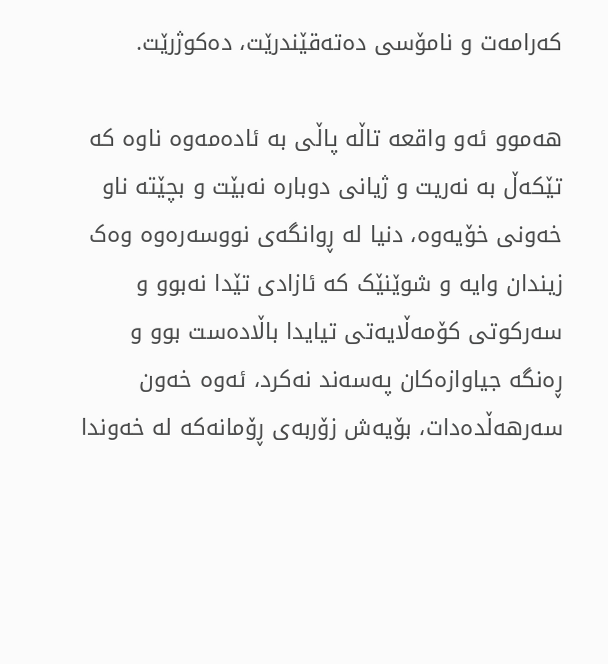کەرامەت و نامۆسی دەتەقێندرێت، دەکوژرێت.

هەموو ئەو واقعە تاڵە پاڵی بە ئادەمەوە ناوە کە تێکەڵ بە نەریت و ژیانی دوبارە نەبێت و بچێتە ناو خەونی خۆیەوە، دنیا لە ڕوانگەی نووسەرەوە وەک زیندان وایە و شوێنێک کە ئازادی تێدا نەبوو و سەرکوتی کۆمەڵایەتی تیایدا باڵادەست بوو و ڕەنگە جیاوازەکان پەسەند نەکرد، ئەوە خەون سەرهەڵدەدات، بۆیەش زۆربەی ڕۆمانەکە لە خەوندا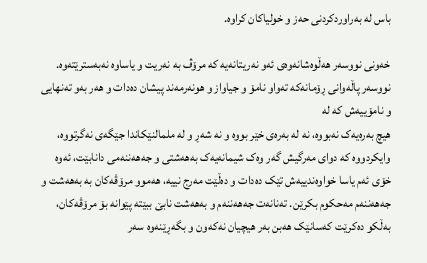باس لە بەراوردکردنی حەز و خولیاکان کراوە.

خەونی نووسەر هەڵوەشانەوەی ئەو نەریتانەیە کە مرۆڤ بە نەریت و یاساوە نەبەسترێتەوە. نووسەر پاڵەوانی ڕۆمانەکە تەواو نامۆ و جیاواز و هونەرمەند پیشان دەدات و هەر بەو تەنهایی و نامۆییەش کە لە
هیچ بەرەیەک نەبووە، نە لە بەرەی خێر بووە و نە شەڕ و لە ملمالنێکاندا جێگەی نەگرتووە، وایکردووە کە دوای مەرگیش گەر وەک شیمانەیەک بەهەشتی و جەهەننەمی دانابێت، ئەوە خۆی ئەم یاسا خواوەندییەش تێک دەدات و دەڵێت مەرج نییە، هەموو مرۆڤەکان بە بەهەشت و جەهەننەم مەحکوم بکرێن. تەنانەت جەهەننەم و بەهەشت نابێ ببێتە پێوانە بۆ مرۆڤەکان، بەڵکو دەکرێت کەسانێک هەبن بەر هیچیان نەکەون و بگەڕێنەوە سەر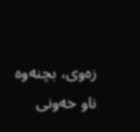زەوی، بچنەوە ناو خەونی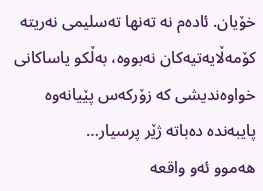خۆیان. ئادەم نە تەنها تەسلیمی نەریتە کۆمەڵایەتیەکان نەبووە، بەڵکو یاساکانی خواوەندیشی کە زۆرکەس پێیانەوە پایبەندە دەباتە ژێر پرسیار…
هەموو ئەو واقعە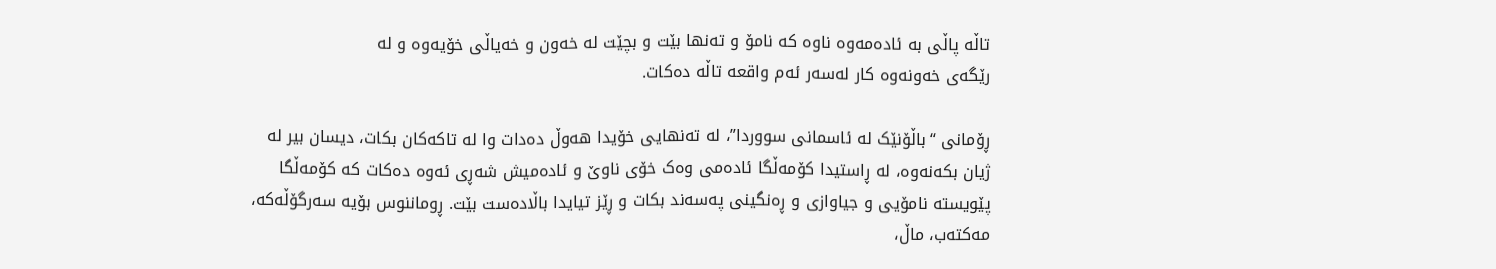تاڵە پاڵی بە ئادەمەوە ناوە کە نامۆ و تەنها بێت و بچێت لە خەون و خەیاڵی خۆیەوە و لە
رێگەی خەونەوە کار لەسەر ئەم واقعە تاڵە دەکات.

ڕۆمانی “باڵۆنێک لە ئاسمانی سووردا”، لە تەنهایی خۆیدا هەوڵ دەدات وا لە تاکەکان بکات، دیسان بیر لە ژیان بکەنەوە، لە ڕاستیدا کۆمەڵگا ئادەمی وەک خۆی ناوێ و ئادەمیش شەڕی ئەوە دەکات کە کۆمەڵگا پێویستە نامۆیی و جیاوازی و ڕەنگینی پەسەند بکات و ڕێز تیایدا باڵادەست بێت. ڕوماننوس بۆیە سەرگۆڵەکە، مەکتەب، ماڵ،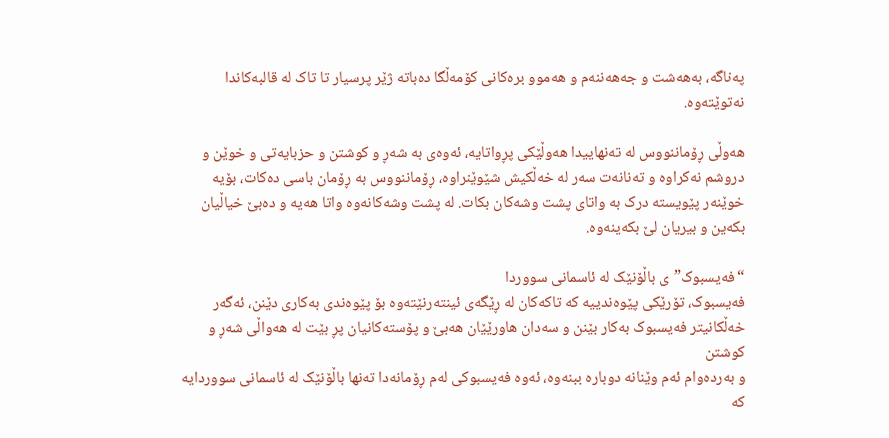پەناگە، بەهەشت و جەهەننەم و هەموو برەکانی کۆمەڵگا دەباتە ژێر پرسیار تا تاک لە قالبەکاندا نەتوێتەوە.

هەوڵی ڕۆماننووس لە تەنهاییدا هەوڵێکی پڕواتایە، ئەوەی بە شەڕ و کوشتن و حزبایەتی و خوێن و دروشم نەکراوە و تەنانەت سەر لە خەڵکیش شێوێنراوە، ڕۆماننووس بە ڕۆمان باسی دەکات، بۆیە خوێنەر پێویستە درک بە واتای پشت وشەکان بکات. لە پشت وشەکانەوە واتا هەیە و دەبێ خیاڵیان بکەین و بیریان لێ بکەینەوە.

“فەیسبوک”ی باڵۆنێک لە ئاسمانی سووردا
فەیسبوک، تۆرێکی پێوەندییە کە تاکەکان لە ڕێگەی ئینتەرنێتەوە بۆ پێوەندی بەکاری دێنن، ئەگەر خەڵکانیتر فەیسبوک بەکار بێنن و سەدان هاورێێان هەبێ و پۆستەکانیان پڕ بێت لە هەواڵی شەڕ و کوشتن
و بەردەوام ئەم وێنانە دوبارە ببنەوە، ئەوە فەیسبوکی لەم ڕۆمانەدا تەنها باڵۆنێک لە ئاسمانی سووردایە کە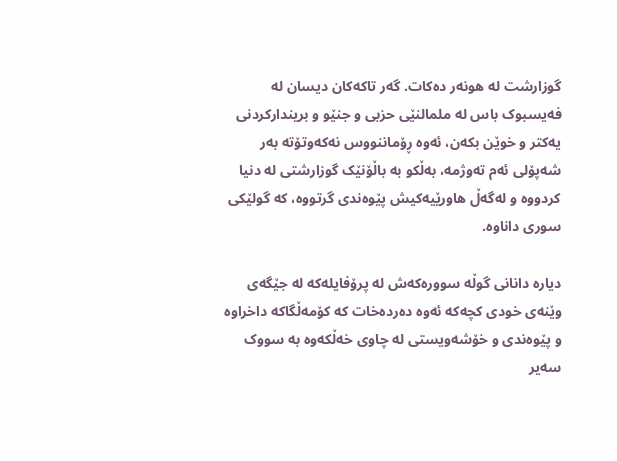گوزارشت لە هونەر دەکات. گەر تاکەکان دیسان لە فەیسبوک باس لە ملمالنێی حزبی و جنێو و بریندارکردنی یەکتر و خوێن بکەن، ئەوە ڕۆماننووس نەکەوتۆتە بەر شەپۆلی ئەم تەوژمە، بەڵکو بە باڵۆنێک گوزارشتی لە دنیا کردووە و لەگەڵ هاورێیەکیش پێوەندی گرتووە، کە گولێکی سوری داناوە.

دیارە دانانی گوڵە سوورەکەش لە پرۆفایلەکە لە جێگەی وێنەی خودی کچەکە ئەوە دەردەخات کە کۆمەڵگاکە داخراوە و پێوەندی و خۆشەویستی لە چاوی خەڵکەوە بە سووک سەیر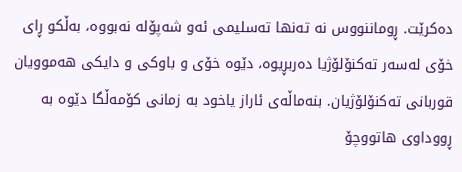دەکرێت. ڕوماننووس نە تەنها تەسلیمی ئەو شەپۆلە نەبووە، بەڵکو ڕای خۆی لەسەر تەکنۆلۆژیا دەربڕیوە، دێوە خۆی و باوکی و دایکی هەموویان قوربانی تەکنۆلۆژیان. بنەماڵەی ئاراز یاخود بە زمانی کۆمەڵگا دێوە بە ڕووداوی هاتووچۆ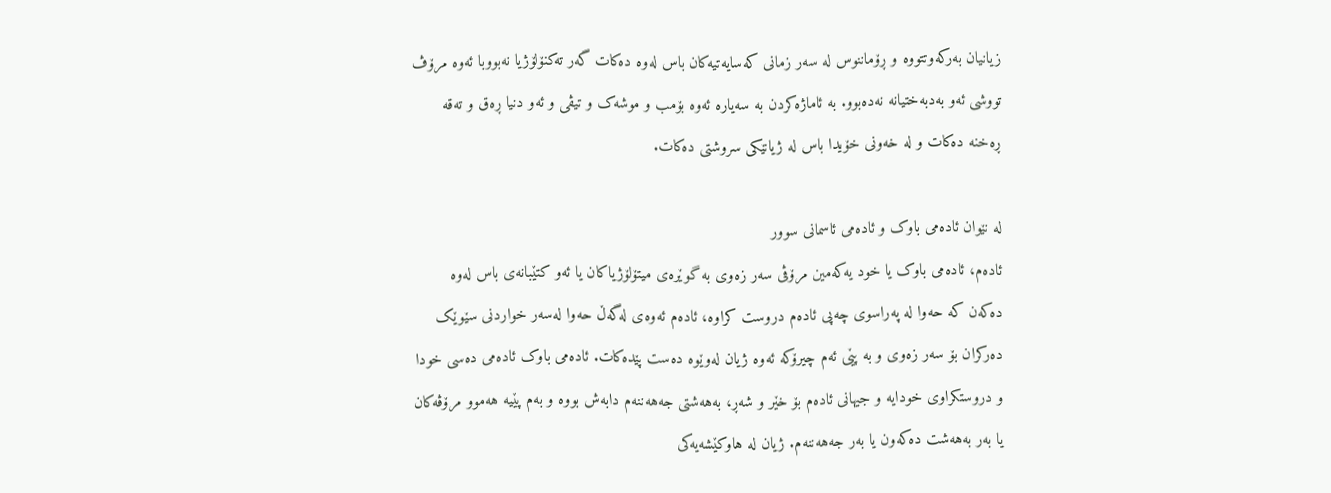زیانیان بەرکەوتتووە و ڕۆماننوس لە سەر زمانی کەسایەتیەکان باس لەوە دەکات گەر تەکنۆلۆژیا نەبووبا ئەوە مرۆڤ تووشی ئەو بەدبەختیانە نەدەبوو. بە ئاماژەکردن بە سەیارە ئەوە بۆمب و موشەک و تیڤی و ئەو دنیا ڕەق و تەقە ڕەخنە دەکات و لە خەونی خۆیدا باس لە ژیانێکی سروشتی دەکات.

لە نێوان ئادەمی باوک و ئادەمی ئاسمانی سوور
ئادەم، ئادەمی باوک یا خود یەکەمین مرۆڤی سەر زەوی بە گوێرەی میتۆلۆژیاکان یا ئەو کتێبانەی باس لەوە دەکەن کە حەوا لە پەراسوی چەپی ئادەم دروست کراوە، ئادەم ئەوەی لەگەڵ حەوا لەسەر خواردنی سێوێک دەرکران بۆ سەر زەوی و بە پێی ئەم چیرۆکە ئەوە ژیان لەوێوە دەست پێدەکات. ئادەمی باوک ئادەمی دەسی خودا و دروستکراوی خودایە و جیهانی ئادەم بۆ خێر و شەڕ، بەهەشتی جەهەننەم دابەش بووە و بەم پێیە هەموو مرۆڤەکان یا بەر بەهەشت دەکەون یا بەر جەهەننەم. ژیان لە هاوکێشەیەکی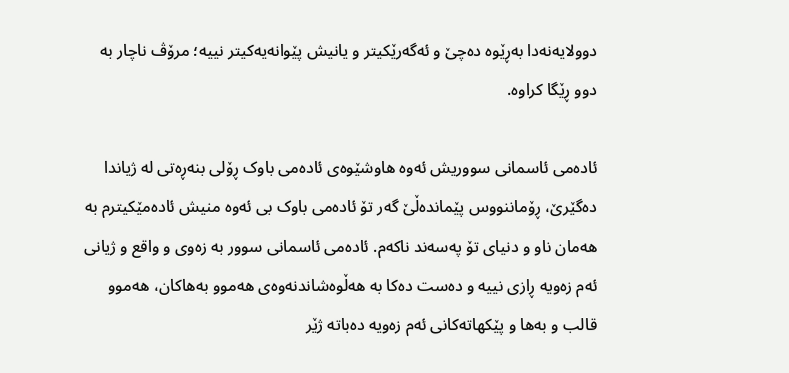دوولایەنەدا بەڕێوە دەچێ و ئەگەرێکیتر و یانیش پێوانەیەکیتر نییە؛ مرۆڤ ناچار بە دوو ڕێگا کراوە.

ئادەمی ئاسمانی سووریش ئەوە هاوشێوەی ئادەمی باوک ڕۆلی بنەڕەتی لە ژیاندا دەگێرێ، ڕۆماننووس پێماندەڵێ گەر تۆ ئادەمی باوک بی ئەوە منیش ئادەمێکیترم بە هەمان ناو و دنیای تۆ پەسەند ناکەم. ئادەمی ئاسمانی سوور بە زەوی و واقع و ژیانی ئەم زەویە ڕازی نییە و دەست دەکا بە هەڵوەشاندنەوەی هەموو بەهاکان، هەموو قالب و بەها و پێکهاتەکانی ئەم زەویە دەباتە ژێر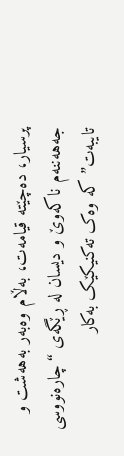پرسیار، دەچێتە قیامەت، بەڵام وەبەر بەهەشت و جەهەننەم ناکەوێ و دیسان لە ڕێگەی “چارەنووسی تایبەت” کە وەک تەکنیکێک بەکار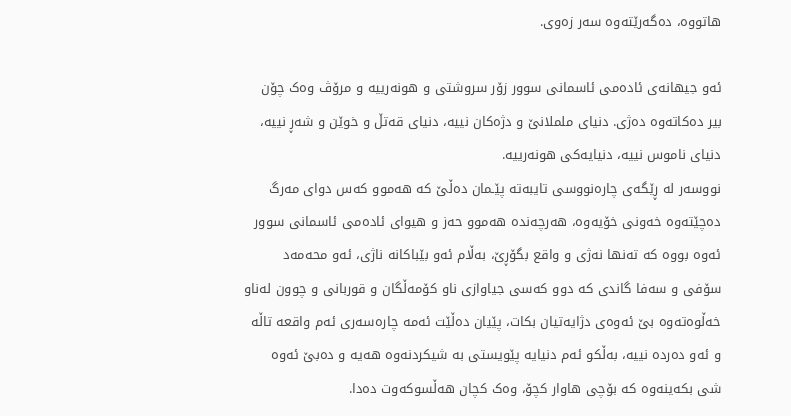هاتووە، دەگەرێتەوە سەر زەوی.

ئەو جیهانەی ئادەمی ئاسمانی سوور زۆر سروشتی و هونەرییە و مرۆڤ وەک چۆن بیر دەکاتەوە دەژی. دنیای ململانێ و دژەکان نییە، دنیای قەتڵ و خوێن و شەڕ نییە، دنیای ناموس نییە، دنیایەکی هونەرییە.
نووسەر لە ڕێگەی چارەنووسی تایبەتە پێـمان دەڵێ کە هەموو کەس دوای مەرگ دەچێتەوە خەونی خۆیەوە، هەرچەندە هەموو حەز و هیوای ئادەمی ئاسمانی سوور ئەوە بووە کە تەنها نەژی و واقع بگۆڕێ، بەڵام ئەو بێباکانە ناژی، ئەو محەمەد سۆفی و سەفا گاندی کە دوو کەسی جیاوازی ناو کۆمەڵگان و قوربانی و چوون لەناو خەڵوەتەوە بێ ئەوەی دژایەتیان بکات، پێیان دەڵێت ئەمە چارەسەری ئەم واقعە تاڵە و ئەو دەردە نییە، بەڵکو ئەم دنیایە پێویستی بە شیکردنەوە هەیە و دەبێ ئەوە شی بکەینەوە کە بۆچی هاوار کچۆ، وەک کچان هەڵسوکەوت دەدا.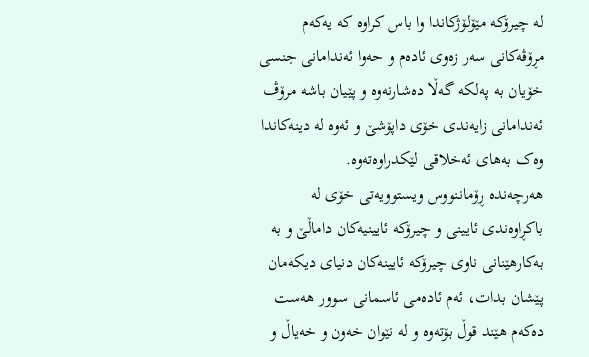لە چیرۆکە مێۆلۆژکاندا وا باس کراوە کە یەکەم مڕۆڤەکانی سەر زەوی ئادەم و حەوا ئەندامانی جنسی خۆیان بە پەلکە گەڵا دەشارنەوە و پێیان باشە مرۆڤ ئەندامانی زایەندی خۆی داپۆشێ و ئەوە لە دینەکاندا وەک بەهای ئەخلاقی لێکدراوەتەوە.
هەرچەندە ڕۆماننووس ویستوویەتی خۆی لە باکڕاوەندی ئایینی و چیرۆکە ئایینیەکان داماڵێ و بە بەکارهێنانی ناوی چیرۆکە ئایینەکان دنیای دیکەمان پێشان بدات، ئەم ئادەمی ئاسمانی سوور هەست دەکەم هێند قوڵ بۆتەوە و لە نێوان خەون و خەیاڵ و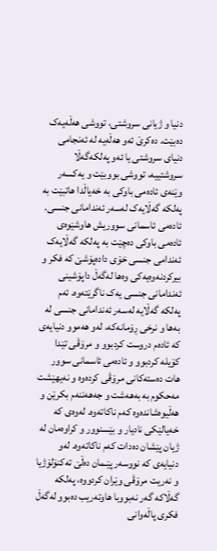دنیا و ژیانی سروشتی، تووشی هەڵەیەک دەبێت. دەکرێ ئەو هەڵەیە لە ئەنجامی دنیای سروشتی یا ئەو پەلکەگەڵا سروشتییە، تووشی بووبێت و یەکسەر وێنەی ئادەمی باوکی بە خەیاڵدا هاتبێت بە پەلکە گەڵایەک لەسەر ئەندامانی جنسی. ئادەمی ئاسمانی سووریش هاوشێوەی ئادەمی باوکی دەچێت بە پەلکە گەڵایەک ئەندامی جنسی خۆی دادەپۆشێ کە فکر و بیرکردنەوەیەکی وەها لەگەڵ داپۆشینی ئەندامانی جنسی یەک ناگرێتەوە. ئەم پەلکە گەڵایە لەسەر ئەندامانی جنسی لە بەها و نرخی ڕۆمانەکە، لەو هەموو دنیایەی کە ئادەم دروست کردبوو و مرۆڤی تێدا کۆیلە کردبوو و ئادەمی ئاسمانی سوور هات دەستەکانی مرۆڤی کردەوە و نەیهێشت مەحکوم بە بەهەشت و جەهەننەم بکرێن و هەڵیوەشاندەوە کەم ناکاتەوە. لەوەی کە خەیالێکی نادیار و بێسنوور و کراوەمان لە ژیان پێشان دەدات کەم ناکاتەوە. لەو دنیایەی کە نووسەر پێـمان دەڵێ تەکنۆلۆژیا و نەریت مرۆڤی وێران کردووە، پەلکە گەڵاکە گەر نەبووبا هاوتەریب دەبوو لەگەڵ فکری پاڵەوانی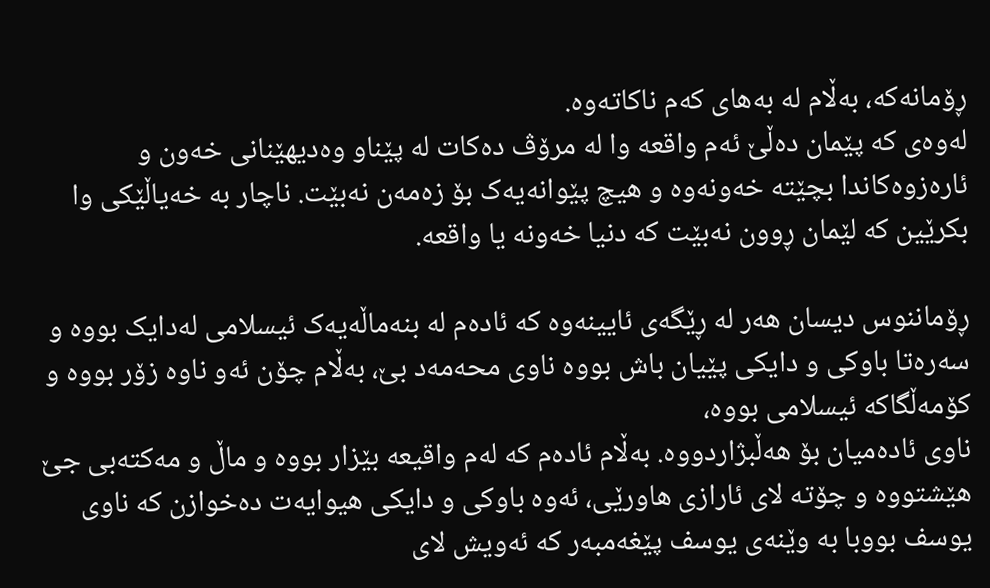ڕۆمانەکە، بەڵام لە بەهای کەم ناکاتەوە.
لەوەی کە پێمان دەڵێ ئەم واقعە وا لە مرۆڤ دەکات لە پێناو وەدیهێنانی خەون و ئارەزوەکاندا بچێتە خەونەوە و هیچ پێوانەیەک بۆ زەمەن نەبێت. ناچار بە خەیاڵێکی وا بکرێین کە لێمان ڕوون نەبێت کە دنیا خەونە یا واقعە.

ڕۆماننوس دیسان هەر لە ڕێگەی ئایینەوە کە ئادەم لە بنەماڵەیەک ئیسلامی لەدایک بووە و سەرەتا باوکی و دایکی پێیان باش بووە ناوی محەمەد بێ، بەڵام چۆن ئەو ناوە زۆر بووە و کۆمەڵگاکە ئیسلامی بووە،
ناوی ئادەمیان بۆ هەڵبژاردووە. بەڵام ئادەم کە لەم واقیعە بێزار بووە و ماڵ و مەکتەبی جێ هێشتووە و چۆتە لای ئارازی هاورێی، ئەوە باوکی و دایکی هیوایەت دەخوازن کە ناوی یوسف بووبا بە وێنەی یوسف پێغەمبەر کە ئەویش لای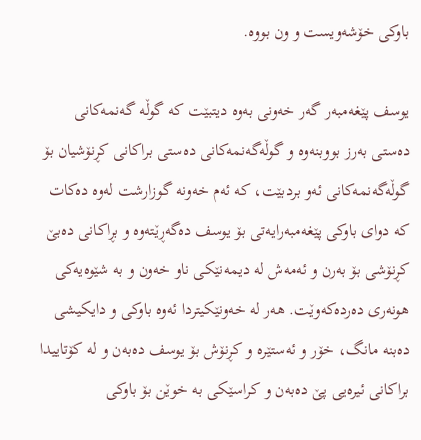باوکی خۆشەویست و ون بووە.

یوسف پێغەمبەر گەر خەونی بەوە دیتبێت کە گوڵە گەنمەکانی دەستی بەرز بووبنەوە و گوڵەگەنمەکانی دەستی براکانی کڕنۆشیان بۆ گوڵەگەنمەکانی ئەو بردبێت، کە ئەم خەونە گوزارشت لەوە دەکات کە دوای باوکی پێغەمبەرایەتی بۆ یوسف دەگەڕێتەوە و بڕاکانی دەبێ کڕنۆشی بۆ بەرن و ئەمەش لە دیمەنێکی ناو خەون و بە شێوەیەکی هونەری دەردەکەوێت. هەر لە خەونێکیتردا ئەوە باوکی و دایکیشی دەبنە مانگ، خۆر و ئەستێرە و کڕنۆش بۆ یوسف دەبەن و لە کۆتاییدا براکانی ئیرەیی پێ دەبەن و کراسێکی بە خوێن بۆ باوکی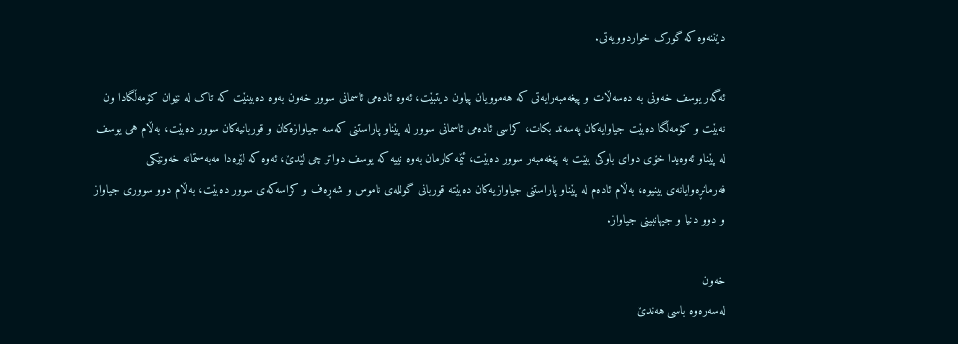دێننەوە کە گورک خواردوویەتی.

ئەگەر یوسف خەونی بە دەسەڵات و پیغەمبەرایەتی کە هەموویان پیاون دیتبێت، ئەوە ئادەمی ئاسمانی سوور خەون بەوە دەبینێت کە تاک لە نێوان کۆمەڵگادا ون نەبێت و کۆمەڵگا دەبێت جیاوایەکان پەسەند بکات، کراسی ئادەمی ئاسمانی سوور لە پێناو پاراستنی کەسە جیاوازەکان و قوربانیەکان سوور دەبێت، بەڵام هی یوسف لە پێناو ئەوەیدا خۆی دوای باوکی ببێت بە پێغەمبەر سوور دەبێت، ئێمە کارمان بەوە نییە کە یوسف دواتر چی لێدێ، ئەوە کە لێرەدا مەبەستمانە خەونێکی فەرمانڕەوایانەی بینیوە، بەڵام ئادەم لە پێناو پاراستنی جیاوازیەکان دەبێتە قوربانی گوللەی ناموس و شەڕەف و کراسەکەی سوور دەبێت، بەڵام دوو سووری جیاواز و دوو دنیا و جیهانبینی جیاواز.

خەون
لەسەرەوە باسی هەندێ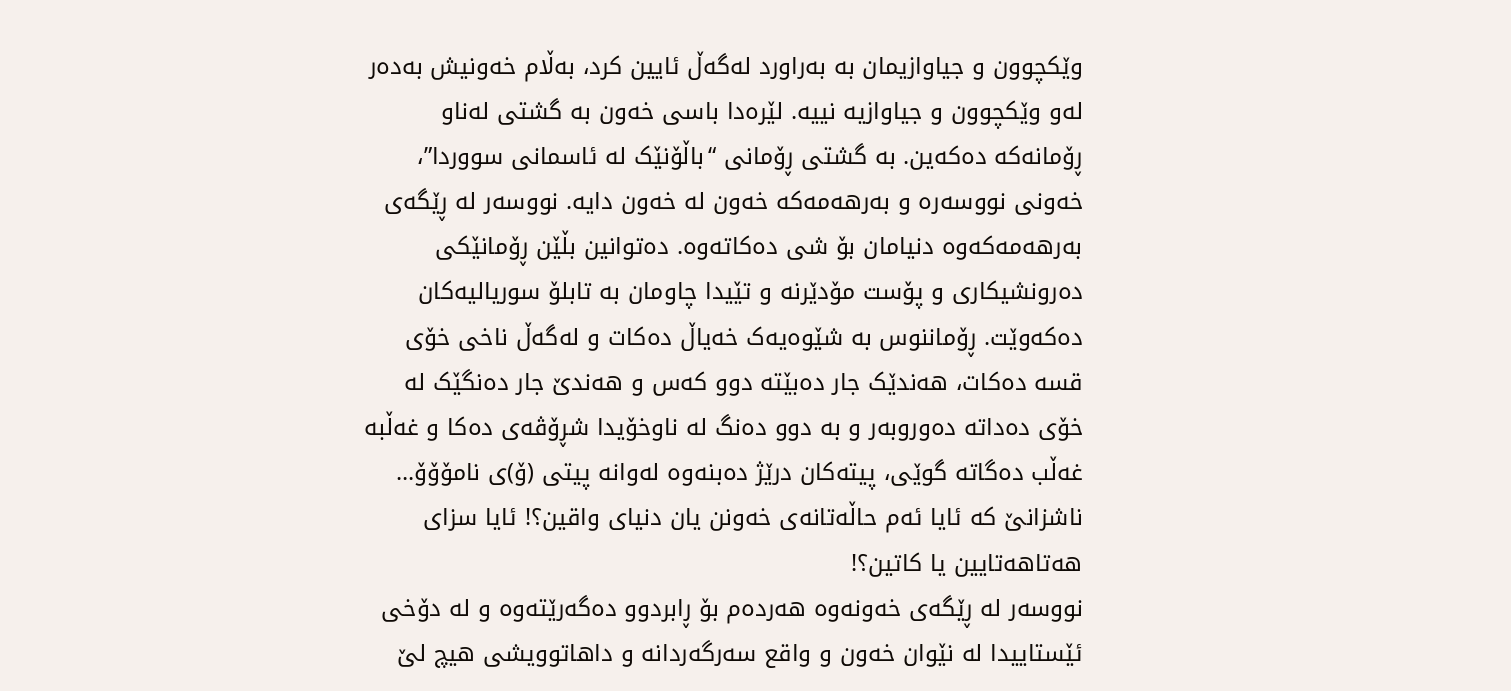وێکچوون و جیاوازیمان بە بەراورد لەگەڵ ئایین کرد، بەڵام خەونیش بەدەر لەو وێکچوون و جیاوازیە نییە. لێرەدا باسی خەون بە گشتی لەناو ڕۆمانەکە دەکەین. بە گشتی ڕۆمانی “باڵۆنێک لە ئاسمانی سووردا”، خەونی نووسەرە و بەرهەمەکە خەون لە خەون دایە. نووسەر لە ڕێگەی بەرهەمەکەوە دنیامان بۆ شی دەکاتەوە. دەتوانین بڵێن ڕۆمانێکی دەرونشیکاری و پۆست مۆدێرنە و تێیدا چاومان بە تابلۆ سوریالیەکان دەکەوێت. ڕۆماننوس بە شێوەیەک خەیاڵ دەکات و لەگەڵ ناخی خۆی قسە دەکات، هەندێک جار دەبێتە دوو کەس و هەندێ جار دەنگێک لە خۆی دەداتە دەوروبەر و بە دوو دەنگ لە ناوخۆیدا شڕۆڤەی دەکا و غەڵبە غەڵب دەگاتە گوێی، پیتەکان درێژ دەبنەوە لەوانە پیتی (ۆ)ی نامۆۆۆ…
ناشزانێ کە ئایا ئەم حاڵەتانەی خەونن یان دنیای واقین؟! ئایا سزای هەتاهەتایین یا کاتین؟!
نووسەر لە ڕێگەی خەونەوە هەردەم بۆ ڕابردوو دەگەرێتەوە و لە دۆخی ئێستاییدا لە نێوان خەون و واقع سەرگەردانە و داهاتوویشی هیچ لێ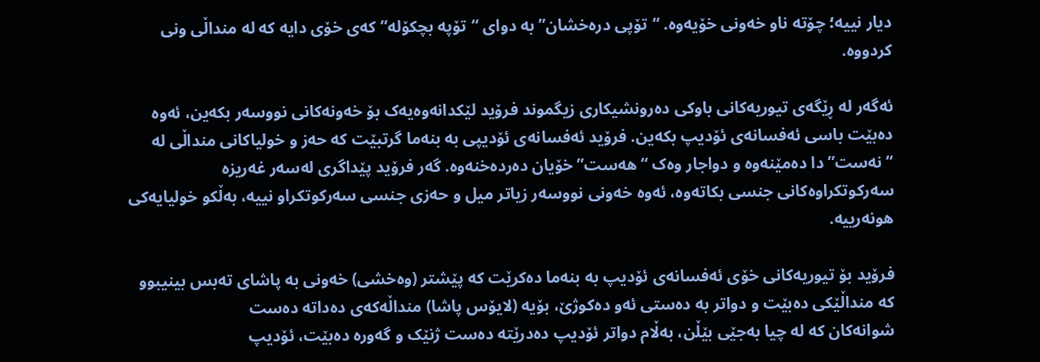دیار نییە؛ چۆتە ناو خەونی خۆیەوە. “تۆپی درەخشان” بە دوای “تۆپە بچکۆلە”کەی خۆی دایە کە لە منداڵی ونی کردووە.

ئەگەر لە ڕێگەی تیوریەکانی باوکی دەرونشیکاری زیگموند فرۆید لێکدانەوەیەک بۆ خەونەکانی نووسەر بکەین، ئەوە دەبێت باسی ئەفسانەی ئۆدیپ بکەین. فرۆید ئەفسانەی ئۆدیپی بە بنەما گرتبێت کە حەز و خولیاکانی منداڵی لە “نەست”دا دەمێنەوە و دواجار وەک “هەست” خۆیان دەردەخنەوە. گەر فرۆید پێداگری لەسەر غەریزە سەرکوتکراوەکانی جنسی بکاتەوە، ئەوە خەونی نووسەر زیاتر میل و حەزی جنسی سەرکوتکراو نییە، بەڵکو خولیایەکی هونەرییە.

فرۆید بۆ تیوریەکانی خۆی ئەفسانەی ئۆدیپ بە بنەما دەکرێت کە پێشتر (وەخشی) خەونی بە پاشای تەبس بینیبوو کە منداڵێکی دەبێت و دواتر بە دەستی ئەو دەکوژێ، بۆیە (لایۆس پاشا) منداڵەکەی دەداتە دەست
شوانەکان کە لە چیا بەجێی بێڵن، بەڵام دواتر ئۆدیپ دەدرێتە دەست ژنێک و گەورە دەبێت، ئۆدیپ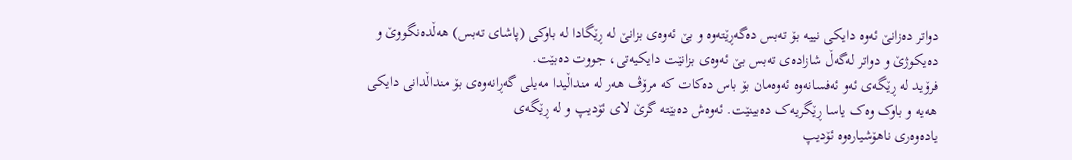دواتر دەزانێ ئەوە دایکی نییە بۆ تەبس دەگەڕێتەوە و بێ ئەوەی بزانێ لە ڕێگادا لە باوکی (پاشای تەبس) هەڵدەنگووێ و دەیکوژێ و دواتر لەگەڵ شازادەی تەبس بێ ئەوەی بزانێت دایکیەتی، جووت دەبێت.
فرۆید لە ڕێگەی ئەو ئەفسانەوە ئەوەمان بۆ باس دەکات کە مرۆڤ هەر لە منداڵیدا مەیلی گەڕانەوەی بۆ منداڵدانی دایکی هەیە و باوک وەک یاسا ڕێگریەک دەبینێت. ئەوەش دەبێتە گرێ لای ئۆدیپ و لە ڕێگەی
یادەوەری ناهۆشیارەوە ئۆدیپ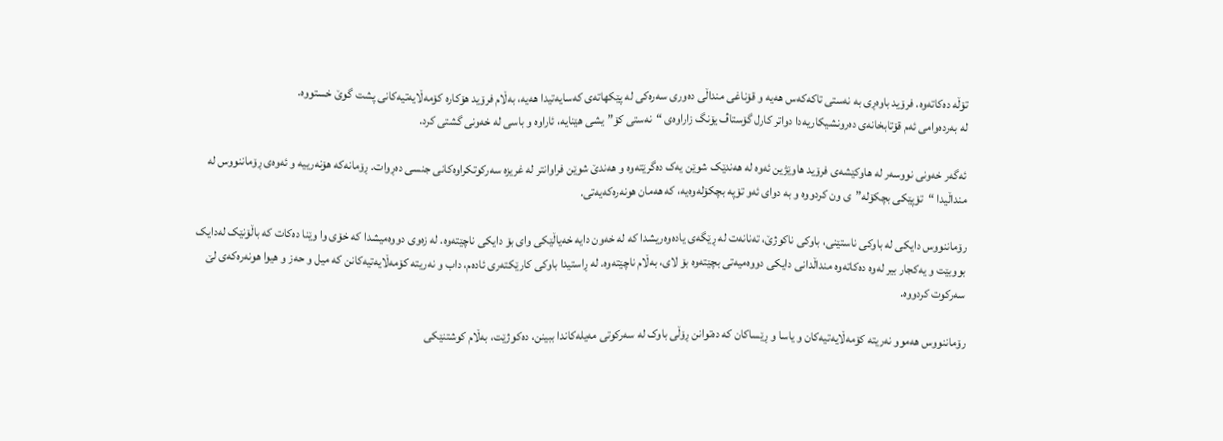تۆڵە دەکاتەوە. فرۆید باوەڕی بە نەستی تاکەکەس هەیە و قۆناغی منداڵی دەوری سەرەکی لە پێکهاتەی کەسایەتیدا هەیە، بەڵام فرۆید هۆکارە کۆمەڵایەتیەکانی پشت گوێ خستووە.
لە بەردەوامی ئەم قۆتابخانەی دەرونشیکاریەدا دواتر کارل گۆستاڤ یۆنگ زاراوەی “نەستی کۆ”یشی هێنایە، ئاراوە و باسی لە خەونی گشتی کرد.

ئەگەر خەونی نووسەر لە هاوکێشەی فرۆید هاوێژین ئەوە لە هەندێک شوێن یەک دەگرێتەوە و هەندێ شوێن فراوانتر لە غریزە سەرکوتکراوەکانی جنسی دەڕوات. ڕۆمانەکە هۆنەرییە و ئەوەی ڕۆماننووس لە منداڵیدا “تۆپێکی بچکۆلە”ی ون کردووە و بە دوای ئەو تۆپە بچکۆلەوەیە، کە هەمان هونەرەکەیەتی.

رۆماننووس دایکی لە باوکی ناستێنی، باوکی ناکوژێ، تەنانەت لە ڕێگەی یادەوەریشدا کە لە خەون دایە خەیاڵێکی وای بۆ دایکی ناچێتەوە. لە زەوی دووەمیشدا کە خۆی وا وێنا دەکات کە باڵۆنێک لەدایک بووبێت و یەکجار بیر لەوە دەکاتەوە منداڵدانی دایکی دووەمیەتی بچێتەوە بۆ لای، بەڵام ناچێتەوە. لە ڕاستیدا باوکی کارێکتەری ئادەم، داب و نەریتە کۆمەڵایەتیەکانن کە میل و حەز و هیوا هونەرەکەی لێ سەرکوت کردووە.

رۆماننووس هەموو نەریتە کۆمەڵایەتیەکان و یاسا و ڕێساکان کە دەتوانن ڕۆڵی باوک لە سەرکوتی مەیلەکاندا ببینن، دەکوژێت، بەڵام کوشتنێکی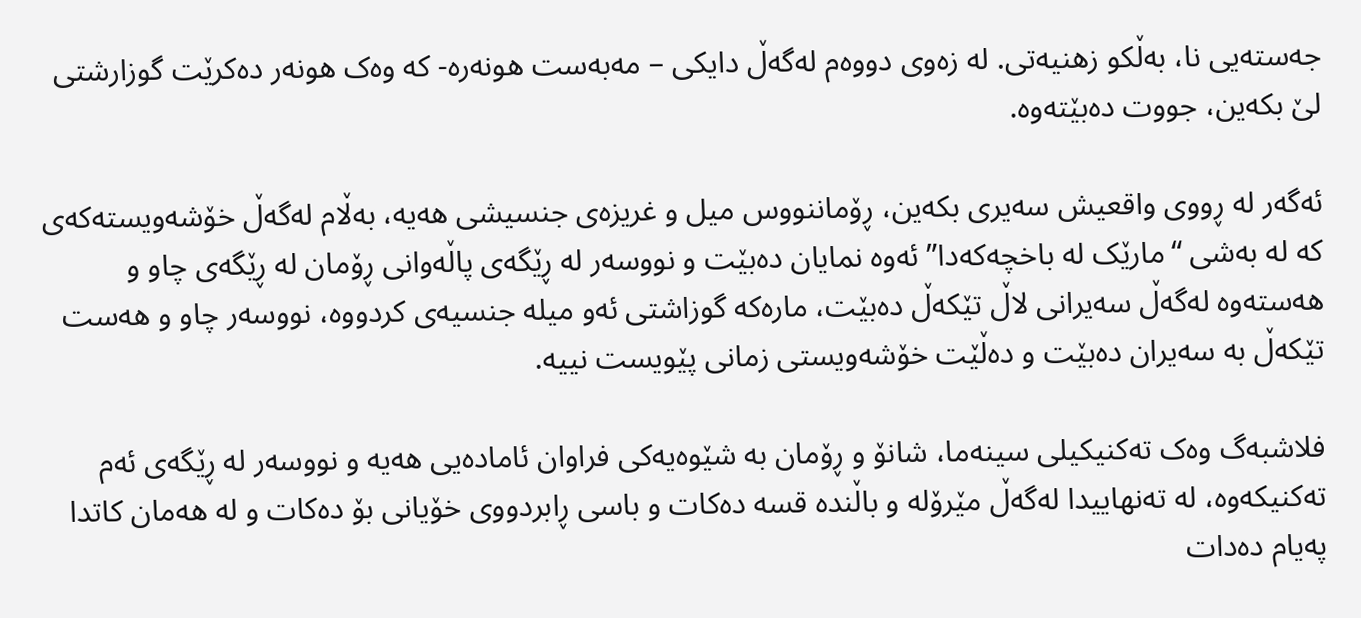جەستەیی نا، بەڵکو زهنیەتی. لە زەوی دووەم لەگەڵ دایکی – مەبەست هونەرە- کە وەک هونەر دەکرێت گوزارشتی لێ بکەین، جووت دەبێتەوە.

ئەگەر لە ڕووی واقعیش سەیری بکەین، ڕۆماننووس میل و غریزەی جنسیشی هەیە، بەڵام لەگەڵ خۆشەویستەکەی کە لە بەشی “مارێک لە باخچەکەدا” ئەوە نمایان دەبێت و نووسەر لە ڕێگەی پاڵەوانی ڕۆمان لە ڕێگەی چاو و هەستەوە لەگەڵ سەیرانی لاڵ تێکەڵ دەبێت، مارەکە گوزاشتی ئەو میلە جنسیەی کردووە، نووسەر چاو و هەست تێکەڵ بە سەیران دەبێت و دەڵێت خۆشەویستی زمانی پێویست نییە.

فلاشبەگ وەک تەکنیکیلی سینەما، شانۆ و ڕۆمان بە شێوەیەکی فراوان ئامادەیی هەیە و نووسەر لە ڕێگەی ئەم تەکنیکەوە، لە تەنهاییدا لەگەڵ مێرۆلە و باڵندە قسە دەکات و باسی ڕابردووی خۆیانی بۆ دەکات و لە هەمان کاتدا پەیام دەدات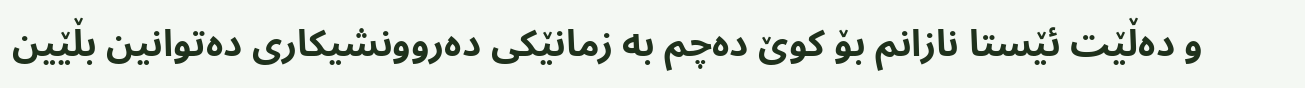و دەڵێت ئێستا نازانم بۆ کوێ دەچم بە زمانێکی دەروونشیکاری دەتوانین بڵێین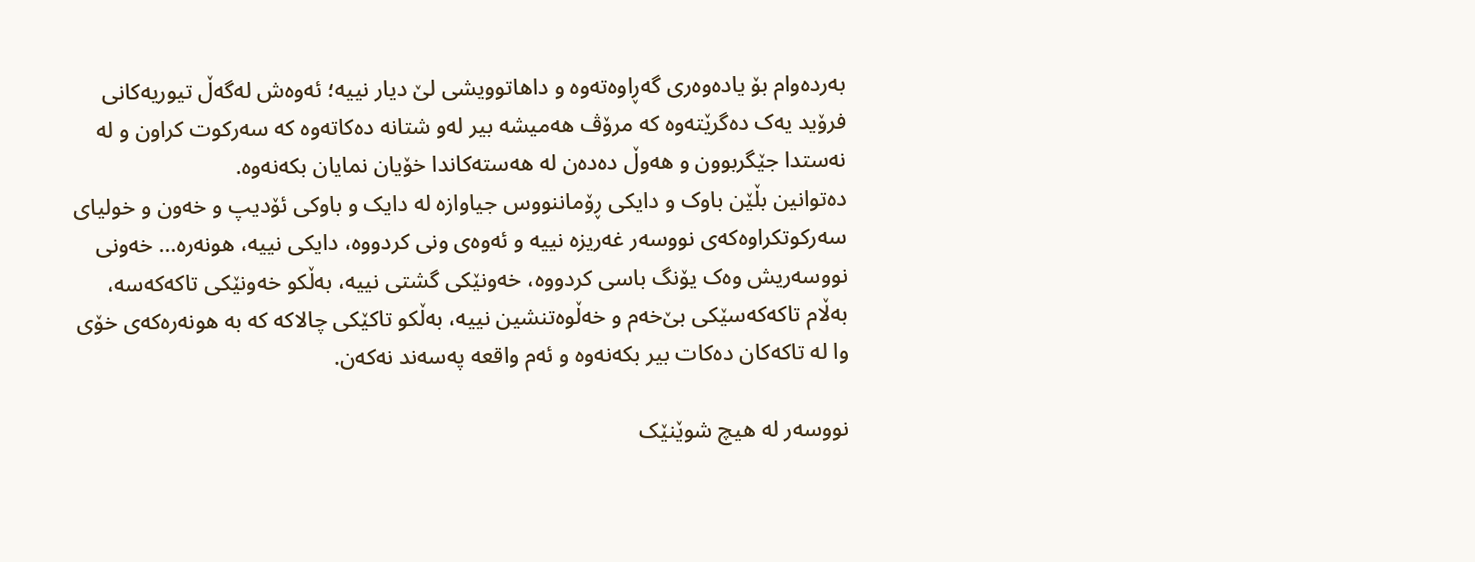بەردەوام بۆ یادەوەری گەڕاوەتەوە و داهاتوویشی لێ دیار نییە؛ ئەوەش لەگەڵ تیوریەکانی فرۆید یەک دەگرێتەوە کە مرۆڤ هەمیشە بیر لەو شتانە دەکاتەوە کە سەرکوت کراون و لە نەستدا جێگربوون و هەوڵ دەدەن لە هەستەکاندا خۆیان نمایان بکەنەوە.
دەتوانین بڵێن باوک و دایکی ڕۆماننووس جیاوازە لە دایک و باوکی ئۆدیپ و خەون و خولیای سەرکوتکراوەکەی نووسەر غەریزە نییە و ئەوەی ونی کردووە، دایکی نییە، هونەرە… خەونی نووسەریش وەک یۆنگ باسی کردووە، خەونێکی گشتی نییە، بەڵکو خەونێکی تاکەکەسە، بەڵام تاکەکەسێکی بێ‌خەم و خەڵوەتنشین نییە، بەڵکو تاکێکی چالاکە کە بە هونەرەکەی خۆی وا لە تاکەکان دەکات بیر بکەنەوە و ئەم واقعە پەسەند نەکەن.

نووسەر لە هیچ شوێنێک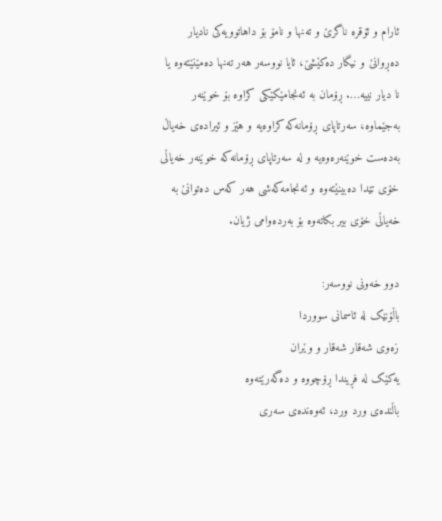ئارام و ئۆقرە ناگرێ و تەنها و نامۆ بۆ داهاتوویەکی نادیار دەڕوانێ و نیگار دەکێشێ، ئایا نووسەر هەر تەنها دەمێنێتەوە یا نا دیار نییە…. ڕۆمان بە ئەنجامێکێکی کراوە بۆ خوێنەر بەجێماوە، سەرتاپای ڕۆمانەکە کراوەیە و هێز و ئیرادەی خەیاڵ بەدەست خوێنەرەوەیە و لە سەرتاپای ڕۆمانەکە خوێنەر خەیاڵی خۆی تێدا دەبینێتەوە و ئەنجامەکەشی هەر کەس دەتوانێ بە خەیاڵی خۆی بیر بکاتەوە بۆ بەردەوامی ژیان.

دوو خەونی نووسەر:
باڵۆنێک لە ئاسمانی سووردا
زەوی شەقار شەقار و وێران
یەکێک لە فڕیندا ڕۆچووە و دەگەرێتەوە
باڵندەی ورد ورد، ئەوەندەی سەری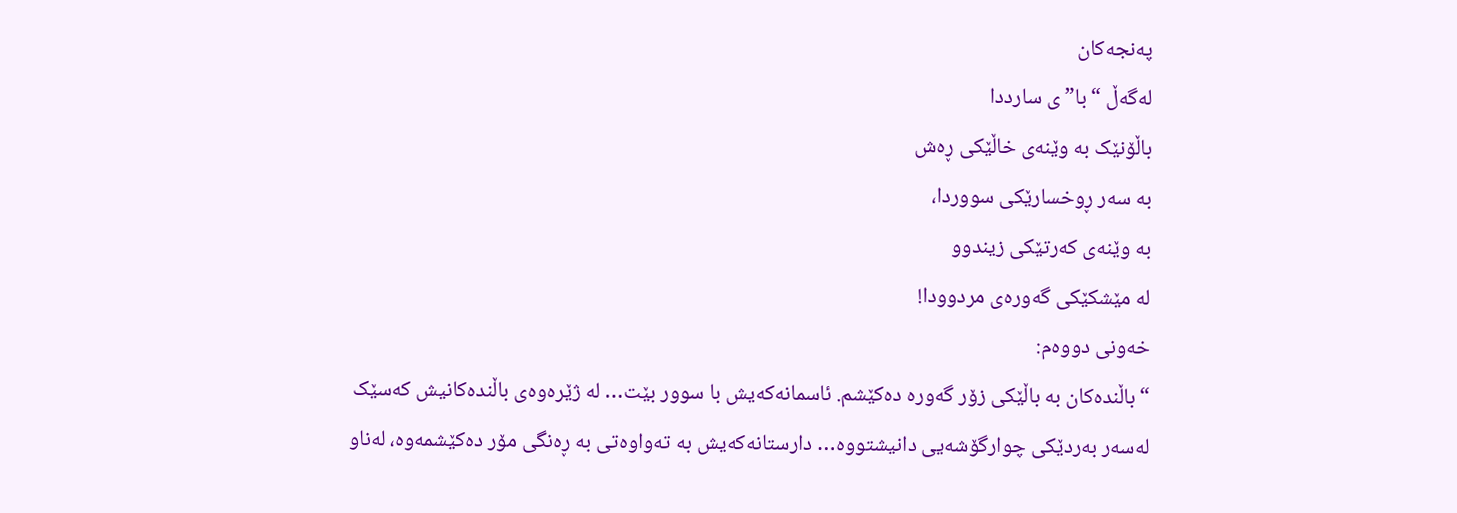پەنجەکان
لەگەڵ “با”ی سارددا
باڵۆنێک بە وێنەی خاڵێکی ڕەش
بە سەر ڕوخسارێکی سووردا،
بە وێنەی کەرتێکی زیندوو
لە مێشکێکی گەورەی مردوودا!
خەونی دووەم:
“باڵندەکان بە باڵێکی زۆر گەورە دەکێشم. ئاسمانەکەیش با سوور بێت… لە ژێرەوەی باڵندەکانیش کەسێک
لەسەر بەردێکی چوارگۆشەیی دانیشتووە… دارستانەکەیش بە تەواوەتی بە ڕەنگی مۆر دەکێشمەوە، لەناو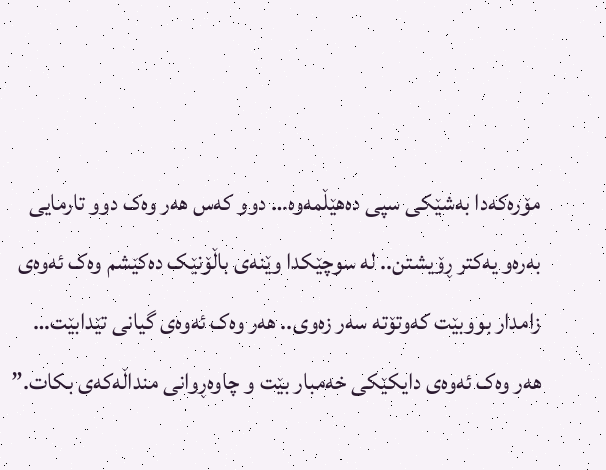مۆرەکەدا بەشێکی سپی دەهێڵمەوە… دوو کەس هەر وەک دوو تارمایی بەرەو یەکتر ڕۆیشتن.. لە سوچێکدا وێنەی باڵۆنێک دەکێشم وەک ئەوەی زامدار بووبێت کەوتۆتە سەر زەوی.. هەر وەک ئەوەی گیانی تێدابێت… هەر وەک ئەوەی دایکێکی خەمبار بێت و چاوەڕوانی منداڵەکەی بکات.”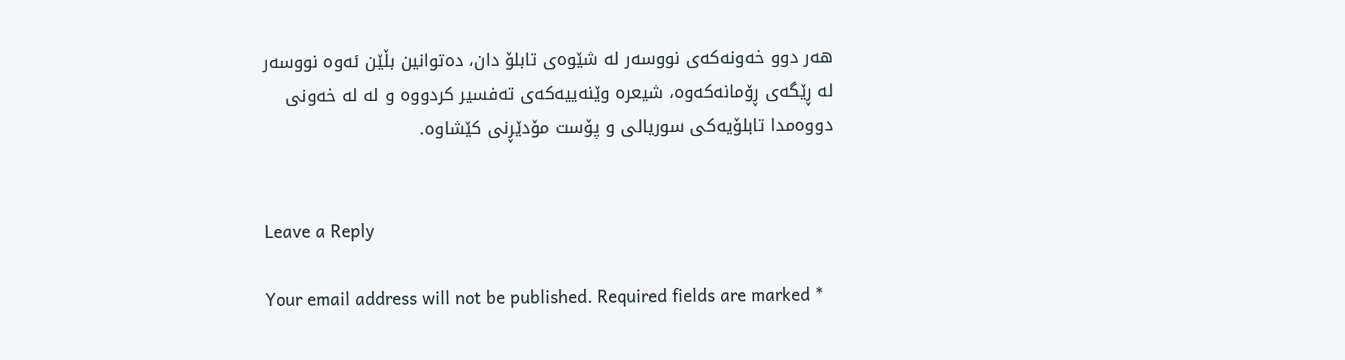هەر دوو خەونەکەی نووسەر لە شێوەی تابلۆ دان، دەتوانین بڵێن ئەوە نووسەر لە ڕێگەی ڕۆمانەکەوە، شیعرە وێنەییەکەی تەفسیر کردووە و لە لە خەونی دووەمدا تابلۆیەکی سوریالی و پۆست مۆدێڕنی کێشاوە.


Leave a Reply

Your email address will not be published. Required fields are marked *